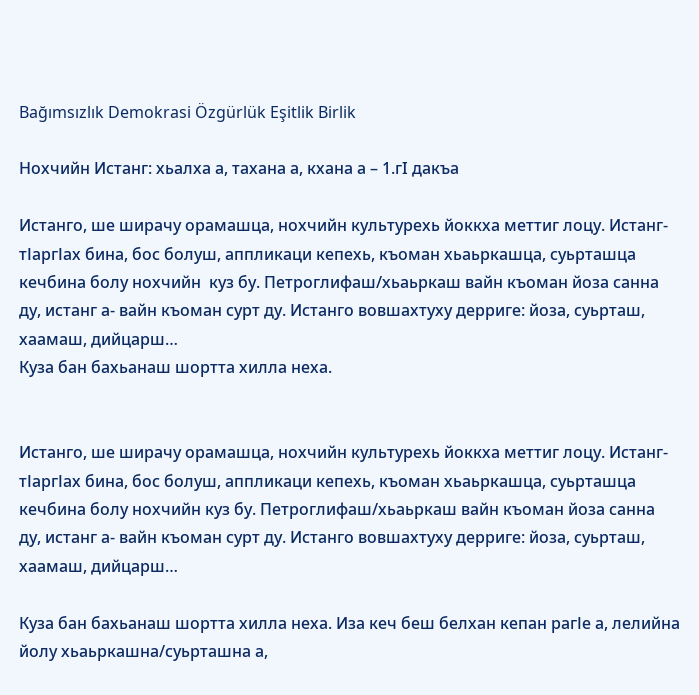Bağımsızlık Demokrasi Özgürlük Eşitlik Birlik

Нохчийн Истанг: хьалха а, тахана а, кхана а – 1.гI дакъа

Истанго, ше ширачу орамашца, нохчийн культурехь йоккха меттиг лоцу. Истанг-тІаргІах бина, бос болуш, аппликаци кепехь, къоман хьаьркашца, суьрташца кечбина болу нохчийн  куз бу. Петроглифаш/хьаьркаш вайн къоман йоза санна ду, истанг а- вайн къоман сурт ду. Истанго вовшахтуху дерриге: йоза, суьрташ, хаамаш, дийцарш…
Куза бан бахьанаш шортта хилла неха.


Истанго, ше ширачу орамашца, нохчийн культурехь йоккха меттиг лоцу. Истанг-тІаргІах бина, бос болуш, аппликаци кепехь, къоман хьаьркашца, суьрташца кечбина болу нохчийн куз бу. Петроглифаш/хьаьркаш вайн къоман йоза санна ду, истанг а- вайн къоман сурт ду. Истанго вовшахтуху дерриге: йоза, суьрташ, хаамаш, дийцарш…

Куза бан бахьанаш шортта хилла неха. Иза кеч беш белхан кепан рагІе а, лелийна йолу хьаьркашна/суьрташна а,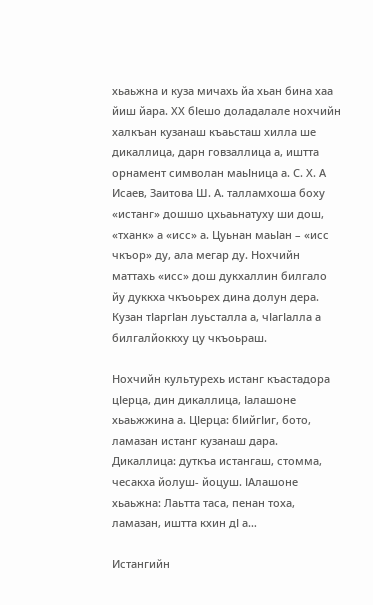хьаьжна и куза мичахь йа хьан бина хаа йиш йара. ХХ бІешо доладалале нохчийн халкъан кузанаш къаьсташ хилла ше дикаллица, дарн говзаллица а, иштта орнамент символан маьІница а. С. Х. А Исаев, Заитова Ш. А. талламхоша боху «истанг» дошшо цхьаьнатуху ши дош, «тханк» а «исс» а. Цуьнан маьІан – «исс чкъор» ду, ала мегар ду. Нохчийн маттахь «исс» дош дукхаллин билгало йу дуккха чкъоьрех дина долун дера. Кузан тІаргІан луьсталла а, чІагІалла а билгалйоккху цу чкъоьраш.

Нохчийн культурехь истанг къастадора цІерца, дин дикаллица, Іалашоне хьаьжжина а. ЦІерца: бІийгІиг, бото, ламазан истанг кузанаш дара. Дикаллица: дуткъа истангаш, стомма, чесакха йолуш- йоцуш. ІАлашоне хьаьжна: Лаьтта таса, пенан тоха, ламазан, иштта кхин дІ а…

Истангийн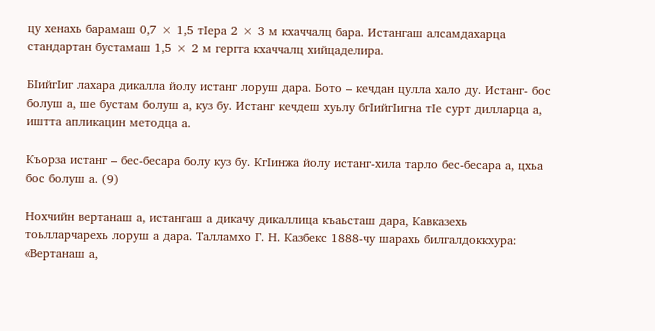цу хенахь барамаш 0,7 × 1,5 тІера 2 × 3 м кхаччалц бара. Истангаш алсамдахарца стандартан бустамаш 1,5 × 2 м гергга кхаччалц хийцаделира.

БІийгІиг лахара дикалла йолу истанг лоруш дара. Бото – кечдан цулла хало ду. Истанг- бос болуш а, ше бустам болуш а, куз бу. Истанг кечдеш хуьлу бгІийгІигна тІе сурт дилларца а, иштта апликацин методца а.

Къорза истанг – бес-бесара болу куз бу. КгІинжа йолу истанг-хила тарло бес-бесара а, цхьа бос болуш а. (9)

Нохчийн вертанаш а, истангаш а дикачу дикаллица къаьсташ дара, Кавказехь тоьлларчарехь лоруш а дара. Талламхо Г. Н. Казбекс 1888-чу шарахь билгалдоккхура: «Вертанаш а,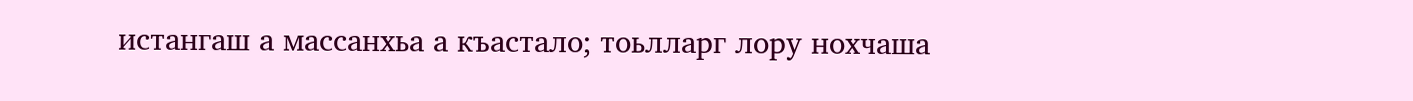истангаш а массанхьа а къастало; тоьлларг лору нохчаша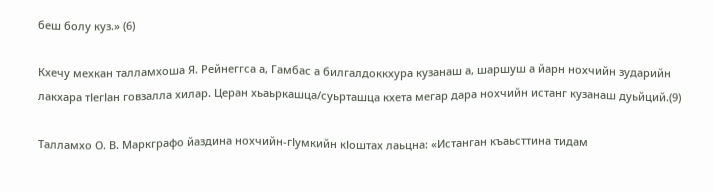беш болу куз.» (6)

Кхечу мехкан талламхоша Я. Рейнеггса а, Гамбас а билгалдоккхура кузанаш а, шаршуш а йарн нохчийн зударийн лакхара тІегІан говзалла хилар. Церан хьаьркашца/суьрташца кхета мегар дара нохчийн истанг кузанаш дуьйций.(9)

Талламхо О. В. Маркграфо йаздина нохчийн-гІумкийн кІоштах лаьцна: «Истанган къаьсттина тидам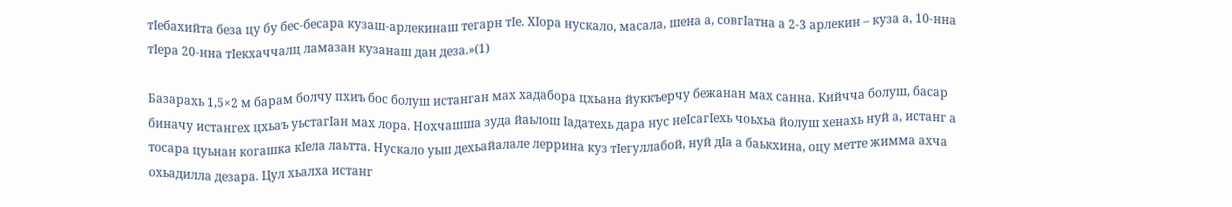тІебахийта беза цу бу бес-бесара кузаш-арлекинаш тегарн тІе. ХІора нускало, масала, шена а, совгІатна а 2-3 арлекин – куза а, 10-нна тІера 20-нна тІекхаччалц ламазан кузанаш дан деза.»(1)

Базарахь 1,5×2 м барам болчу пхиъ бос болуш истанган мах хадабора цхьана йуккъерчу бежанан мах санна. Кийчча болуш, басар биначу истангех цхьаъ уьстагІан мах лора. Нохчашша зуда йаьлош Іадатехь дара нус неІсагІехь чоьхьа йолуш хенахь нуй а, истанг а тосара цуьнан когашка кІела лаьтта. Нускало уьш дехьайалале леррина куз тІегуллабой, нуй дІа а баькхина, оцу метте жимма ахча охьадилла дезара. Цул хьалха истанг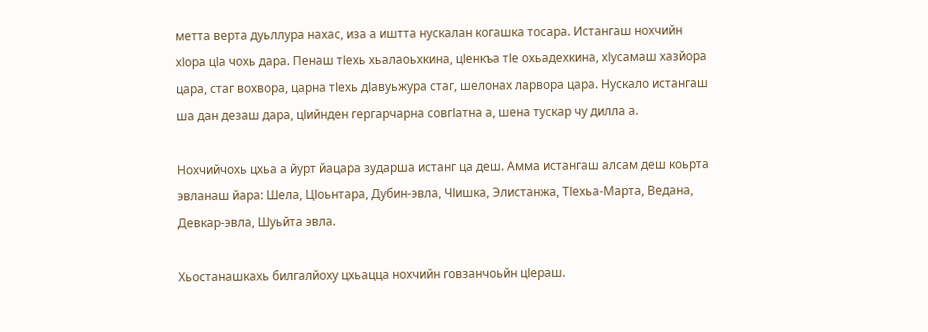метта верта дуьллура нахас, иза а иштта нускалан когашка тосара. Истангаш нохчийн хІора цІа чохь дара. Пенаш тІехь хьалаоьхкина, цІенкъа тІе охьадехкина, хІусамаш хазйора цара, стаг вохвора, царна тІехь дІавуьжура стаг, шелонах ларвора цара. Нускало истангаш ша дан дезаш дара, цІийнден гергарчарна совгІатна а, шена тускар чу дилла а.

Нохчийчохь цхьа а йурт йацара зударша истанг ца деш. Амма истангаш алсам деш коьрта эвланаш йара: Шела, ЦІоьнтара, Дубин-эвла, ЧІишка, Элистанжа, ТІехьа-Марта, Ведана, Девкар-эвла, Шуьйта эвла.

Хьостанашкахь билгалйоху цхьацца нохчийн говзанчоьйн цІераш.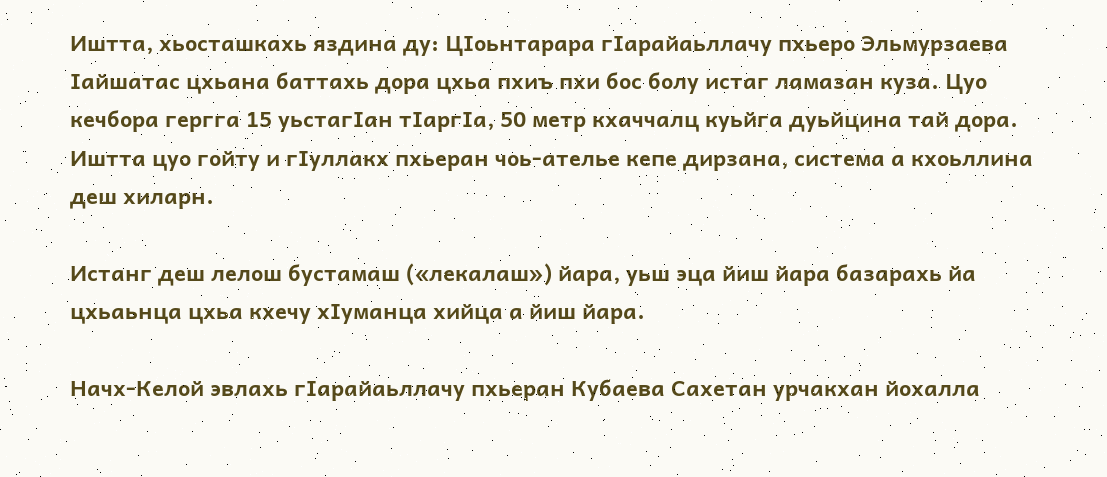Иштта, хьосташкахь яздина ду: ЦІоьнтарара гІарайаьллачу пхьеро Эльмурзаева Іайшатас цхьана баттахь дора цхьа пхиъ пхи бос болу истаг ламазан куза. Цуо кечбора гергга 15 уьстагІан тІаргІа, 50 метр кхаччалц куьйга дуьйцина тай дора. Иштта цуо гойту и гІуллакх пхьеран чоь-ателье кепе дирзана, система а кхоьллина деш хиларн.

Истанг деш лелош бустамаш («лекалаш») йара, уьш эца йиш йара базарахь йа цхьаьнца цхьа кхечу хІуманца хийца а йиш йара.

Начх-Келой эвлахь гІарайаьллачу пхьеран Кубаева Сахетан урчакхан йохалла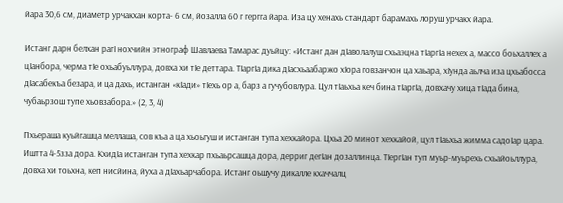йара 30,6 см, диаметр урчакхан корта- 6 см, йозалла 60 г гергга йара. Иза цу хенахь стандарт барамахь лоруш урчакх йара.

Истанг дарн белхан рагІ нохчийн этнограф Шавлаева Тамарас дуьйцу: «Истанг дан дІаволалуш схьаэцна тІаргІа нехех а, массо боьхаллех а цІанбора, черма тІе охьабуьллура, довха хи тІе деттара. ТІаргІа дика дІасхьаабаржо хІора говзанчон ца хаьара, хІунда аьлча иза цхьабосса дІасабекъа безара, и ца дахь, истанган «кІади» тІехь ор а, барз а гучубовлура. Цул тІаьхьа кеч бина тІаргІа, довхачу хица тІада бина, чубаьрзош тупе хьовзабора.» (2, 3, 4)

Пхьераша куьйгашца меллаша, сов къа а ца хьоьгуш и истанган тупа хехкайора. Цхьа 20 минот хехкайой, цул тІаьхьа жимма садоІар цара. Иштта 4-5зза дора. КхидІа истанган тупа хехкар пхьаьрсашца дора, дерриг дегІан дозаллинца. ТІергІан туп муьр-муьрехь схьайоьллура, довха хи тоьхна, кеп нисйина, йуха а дІахьарчабора. Истанг оьшучу дикалле кхаччалц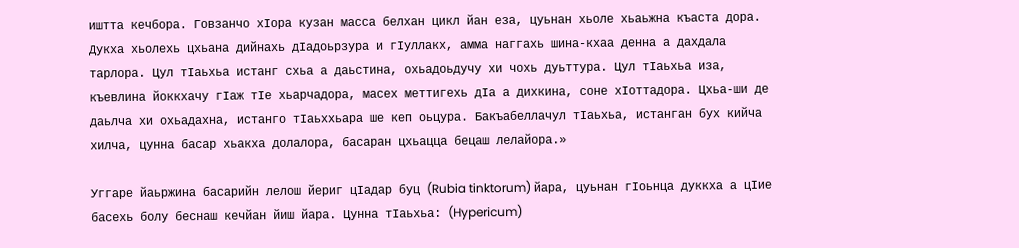иштта кечбора. Говзанчо хІора кузан масса белхан цикл йан еза, цуьнан хьоле хьаьжна къаста дора. Дукха хьолехь цхьана дийнахь дІадоьрзура и гІуллакх, амма наггахь шина-кхаа денна а дахдала тарлора. Цул тІаьхьа истанг схьа а даьстина, охьадоьдучу хи чохь дуьттура. Цул тІаьхьа иза, къевлина йоккхачу гІаж тІе хьарчадора, масех меттигехь дІа а дихкина, соне хІоттадора. Цхьа-ши де даьлча хи охьадахна, истанго тІаьххьара ше кеп оьцура. Бакъабеллачул тІаьхьа, истанган бух кийча хилча, цунна басар хьакха долалора, басаран цхьацца бецаш лелайора.»

Уггаре йаьржина басарийн лелош йериг цІадар буц (Rubia tinktorum) йара, цуьнан гІоьнца дуккха а цІие басехь болу беснаш кечйан йиш йара. Цунна тІаьхьа: (Hypericum)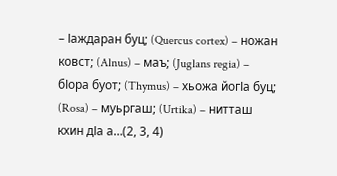– Іаждаран буц; (Quercus cortex) – ножан ковст; (Alnus) – маъ; (Juglans regia) – бІора буот; (Thymus) – хьожа йогІа буц; (Rosa) – муьргаш; (Urtika) – нитташ кхин дІа а…(2, 3, 4)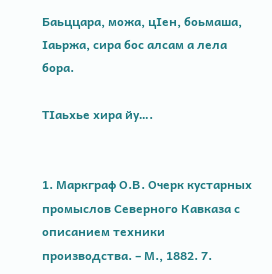Баьццара, можа, цІен, боьмаша, Іаьржа, сира бос алсам а лела бора.

ТІаьхье хира йу….


1. Маркграф О.В. Очерк кустарных промыслов Северного Кавказа с описанием техники производства. – М., 1882. 7.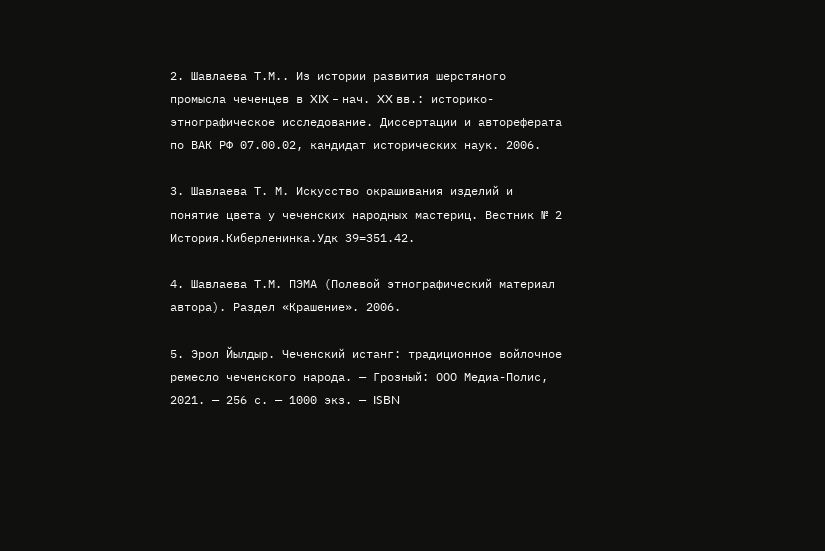2. Шавлаева Т.М.. Из истории развития шерстяного промысла чеченцев в XIX – нач. XX вв.: историко-этнографическое исследование. Диссертации и автореферата по ВАК РФ 07.00.02, кандидат исторических наук. 2006.

3. Шавлаева Т. М. Искусство окрашивания изделий и понятие цвета у чеченских народных мастериц. Вестник № 2 История.Киберленинка.Удк 39=351.42.

4. Шавлаева Т.М. ПЭМА (Полевой этнографический материал автора). Раздел «Крашение». 2006.

5. Эрол Йылдыр. Чеченский истанг: традиционное войлочное ремесло чеченского народа. — Грозный: ООО Медиа-Полис, 2021. — 256 с. — 1000 экз. — ISBN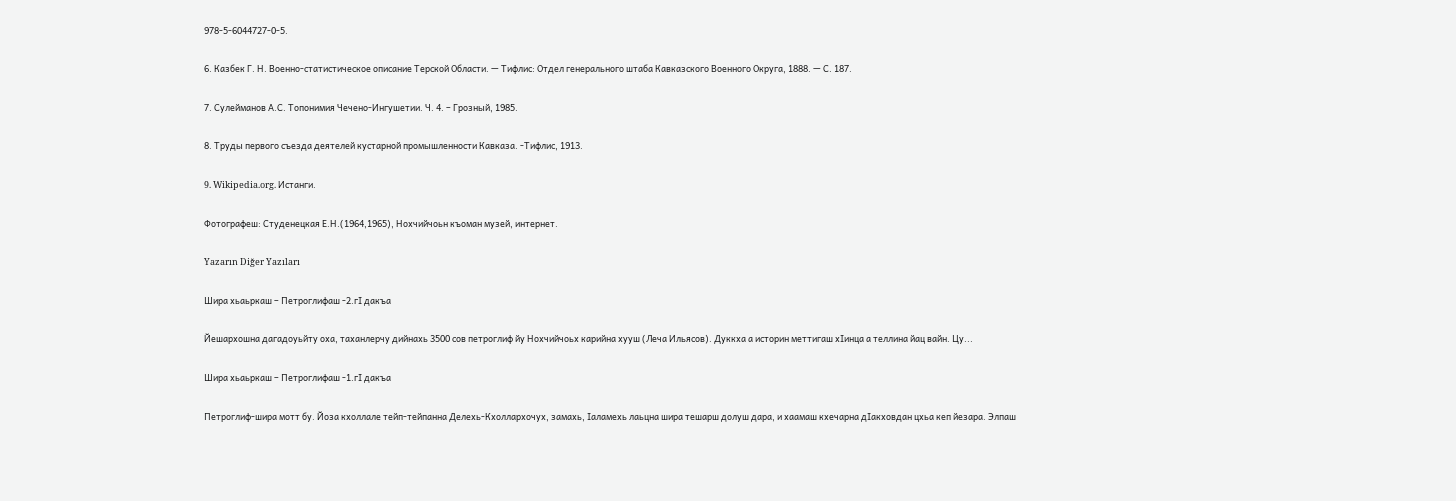978-5-6044727-0-5.

6. Казбек Г. Н. Военно-статистическое описание Терской Области. — Тифлис: Отдел генерального штаба Кавказского Военного Округа, 1888. — С. 187.

7. Сулейманов А.С. Топонимия Чечено-Ингушетии. Ч. 4. – Грозный, 1985.

8. Труды первого съезда деятелей кустарной промышленности Кавказа. -Тифлис, 1913.

9. Wikipedia.org. Истанги.

Фотографеш: Студенецкая Е.Н.(1964,1965), Нохчийчоьн къоман музей, интернет.

Yazarın Diğer Yazıları

Шира хьаьркаш – Петроглифаш -2.гI дакъа

Йешархошна дагадоуьйту оха, таханлерчу дийнахь 3500 сов петроглиф йу Нохчийчоьх карийна хууш (Леча Ильясов). Дуккха а историн меттигаш хІинца а теллина йац вайн. Цу...

Шира хьаьркаш – Петроглифаш -1.гI дакъа

Петроглиф-шира мотт бу. Йоза кхоллале тейп-тейпанна Делехь-Кхоллархочух, замахь, Іаламехь лаьцна шира тешарш долуш дара, и хаамаш кхечарна дІакховдан цхьа кеп йезара. Элпаш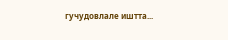гучудовлале иштта...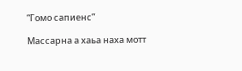“Гомо сапиенс”

Массарна а хаьа наха мотт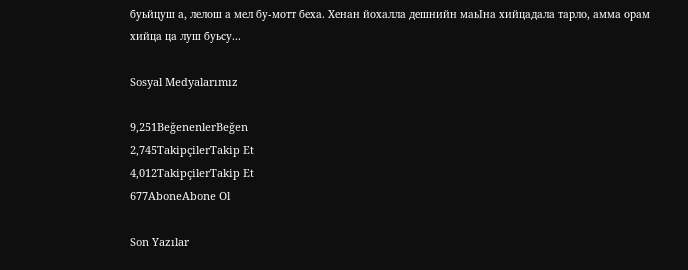буьйцуш а, лелош а мел бу-мотт беха. Хенан йохалла дешнийн маьІна хийцадала тарло, амма орам хийца ца луш буьсу...

Sosyal Medyalarımız

9,251BeğenenlerBeğen
2,745TakipçilerTakip Et
4,012TakipçilerTakip Et
677AboneAbone Ol

Son Yazılar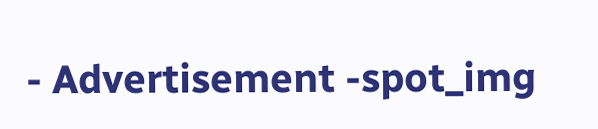- Advertisement -spot_img